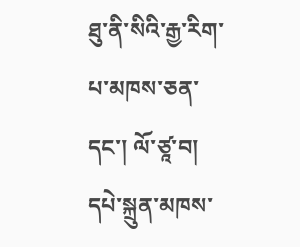ཐུ་ནི་སིའི་རྒྱ་རིག་པ་མཁས་ཅན་དང་། ལོ་ཙཱ་བ། དཔེ་སྐྲུན་མཁས་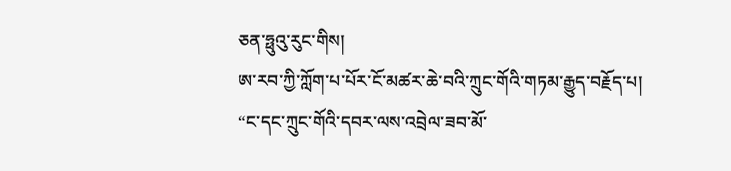ཅན་ཧྥུའུ་རུང་གིས།
ཨ་རབ་ཀྱི་ཀློག་པ་པོར་ངོ་མཚར་ཆེ་བའི་ཀྲུང་གོའི་གཏམ་རྒྱུད་བརྗོད་པ།
“ང་དང་ཀྲུང་གོའི་དབར་ལས་འབྲེལ་ཟབ་མོ་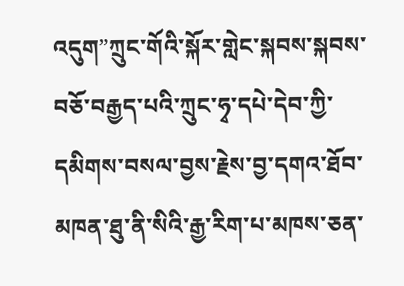འདུག”ཀྲུང་གོའི་སྐོར་གླེང་སྐབས་སྐབས་བཅོ་བརྒྱད་པའི་ཀྲུང་ཧྭ་དཔེ་དེབ་ཀྱི་དམིགས་བསལ་བྱས་རྗེས་བྱ་དགའ་ཐོབ་མཁན་ཐུ་ནི་སིའི་རྒྱ་རིག་པ་མཁས་ཅན་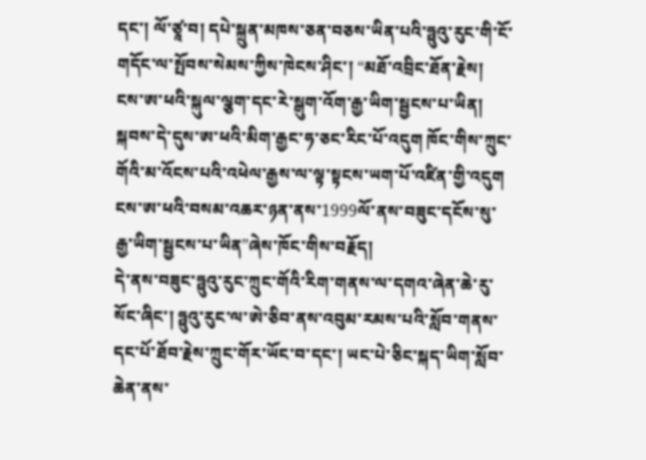དང་། ལོ་ཙཱ་བ། དཔེ་སྐྲུན་མཁས་ཅན་བཅས་ཡིན་པའི་ཧྥུའུ་རུང་གི་ངོ་གདོང་ལ་སྤོབས་སེམས་ཀྱིས་ཁེངས་ཤིང་། “མཐོ་འབྲིང་ཐོན་རྗེས། ངས་ཨ་ཕའི་སྐུལ་ལྕག་དང་རེ་སྒུག་འོག་རྒྱ་ཡིག་སྦྱངས་པ་ཡིན། སྐབས་དེ་དུས་ཨ་ཕའི་མིག་རྒྱང་ཧ་ཅང་རིང་པོ་འདུག ཁོང་གིས་ཀྲུང་གོའི་མ་འོངས་པའི་འཕེལ་རྒྱས་ལ་ལྟ་སྟངས་ཡག་པོ་འཛིན་གྱི་འདུག ངས་ཨ་ཕའི་བསམ་འཆར་ཉན་ནས་1999ལོ་ནས་བཟུང་དངོས་སུ་རྒྱ་ཡིག་སྦྱངས་པ་ཡིན”ཞེས་ཁོང་གིས་བརྗོད།
དེ་ནས་བཟུང་ཧྥུའུ་རུང་ཀྲུང་གོའི་རིག་གནས་ལ་དགའ་ཞེན་ཆེ་རུ་སོང་ཞིང་། ཧྥུའུ་རུང་ལ་ཨེ་ཅིབ་ནས་འབུམ་རམས་པའི་སློབ་གནས་དང་པོ་ཐོབ་རྗེས་ཀྲུང་གོར་ཡོང་བ་དང་། ཡང་པེ་ཅིང་སྐད་ཡིག་སློབ་ཆེན་ནས་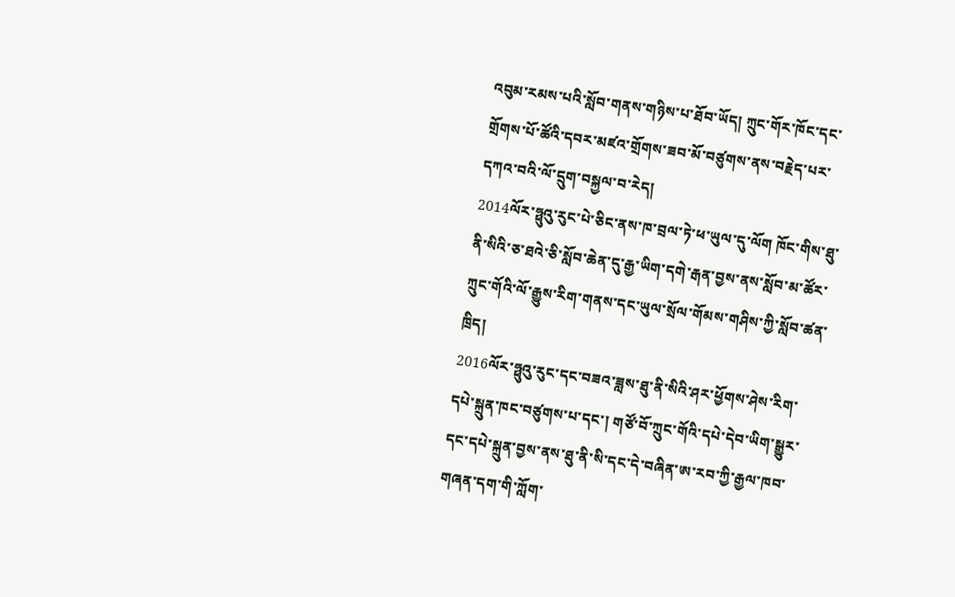འབུམ་རམས་པའི་སློབ་གནས་གཉིས་པ་ཐོབ་ཡོད། ཀྲུང་གོར་ཁོང་དང་གྲོགས་པོ་ཚོའི་དབར་མཛའ་གྲོགས་ཟབ་མོ་བཙུགས་ནས་བརྗེད་པར་དཀའ་བའི་ལོ་དྲུག་བསྐྱལ་བ་རེད།
2014ལོར་ཧྥུའུ་རུང་པེ་ཅིང་ནས་ཁ་བྲལ་ཏེ་ཕ་ཡུལ་དུ་ལོག ཁོང་གིས་ཐུ་ནི་སིའི་ཅ་ཐའེ་ཅི་སློབ་ཆེན་དུ་རྒྱ་ཡིག་དགེ་རྒན་བྱས་ནས་སློབ་མ་ཚོར་ཀྲུང་གོའི་ལོ་རྒྱུས་རིག་གནས་དང་ཡུལ་སྲོལ་གོམས་གཤིས་ཀྱི་སློབ་ཚན་ཁྲིད།
2016ལོར་ཧྥུའུ་རུང་དང་བཟའ་ཟླས་ཐུ་ནི་སིའི་ཤར་ཕྱོགས་ཤེས་རིག་དཔེ་སྐྲུན་ཁང་བཙུགས་པ་དང་། གཙོ་བོ་ཀྲུང་གོའི་དཔེ་དེབ་ཡིག་སྒྱུར་དང་དཔེ་སྐྲུན་བྱས་ནས་ཐུ་ནི་སི་དང་དེ་བཞིན་ཨ་རབ་ཀྱི་རྒྱལ་ཁབ་གཞན་དག་གི་ཀློག་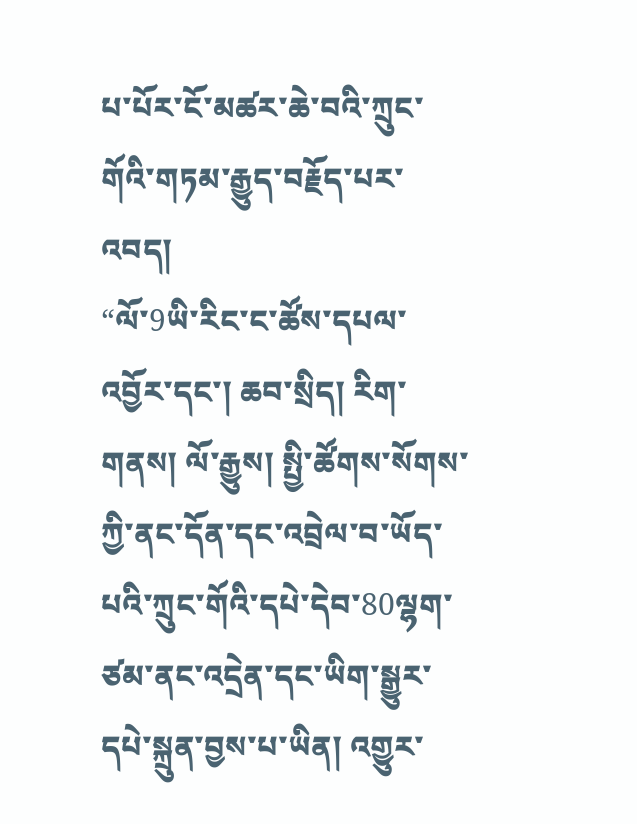པ་པོར་ངོ་མཚར་ཆེ་བའི་ཀྲུང་གོའི་གཏམ་རྒྱུད་བརྗོད་པར་འབད།
“ལོ་9ཡི་རིང་ང་ཚོས་དཔལ་འབྱོར་དང་། ཆབ་སྲིད། རིག་གནས། ལོ་རྒྱུས། སྤྱི་ཚོགས་སོགས་ཀྱི་ནང་དོན་དང་འབྲེལ་བ་ཡོད་པའི་ཀྲུང་གོའི་དཔེ་དེབ་80ལྷག་ཙམ་ནང་འདྲེན་དང་ཡིག་སྒྱུར་དཔེ་སྐྲུན་བྱས་པ་ཡིན། འགྱུར་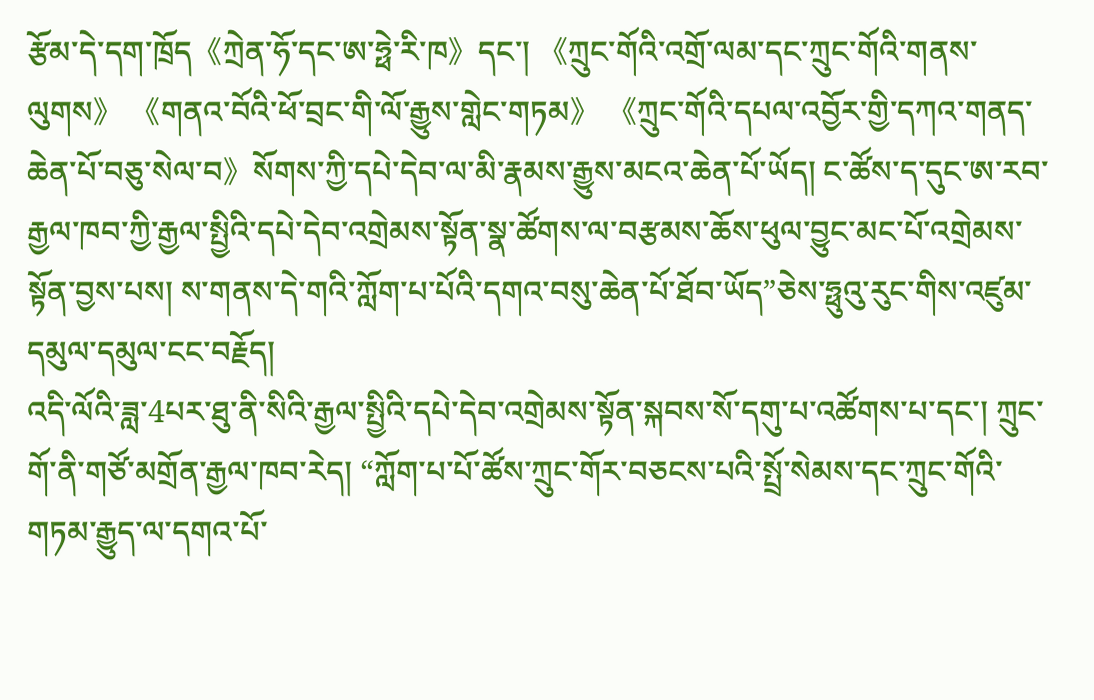རྩོམ་དེ་དག་ཁྲོད《ཀྲེན་ཧོ་དང་ཨ་ཧྥེ་རི་ཁ》དང་། 《ཀྲུང་གོའི་འགྲོ་ལམ་དང་ཀྲུང་གོའི་གནས་ལུགས》 《གནའ་བོའི་ཕོ་བྲང་གི་ལོ་རྒྱུས་གླེང་གཏམ》 《ཀྲུང་གོའི་དཔལ་འབྱོར་གྱི་དཀའ་གནད་ཆེན་པོ་བཅུ་སེལ་བ》སོགས་ཀྱི་དཔེ་དེབ་ལ་མི་རྣམས་རྒྱུས་མངའ་ཆེན་པོ་ཡོད། ང་ཚོས་ད་དུང་ཨ་རབ་རྒྱལ་ཁབ་ཀྱི་རྒྱལ་སྤྱིའི་དཔེ་དེབ་འགྲེམས་སྟོན་སྣ་ཚོགས་ལ་བརྩམས་ཆོས་ཕུལ་བྱུང་མང་པོ་འགྲེམས་སྟོན་བྱས་པས། ས་གནས་དེ་གའི་ཀློག་པ་པོའི་དགའ་བསུ་ཆེན་པོ་ཐོབ་ཡོད”ཅེས་ཧྥུའུ་རུང་གིས་འཛུམ་དམུལ་དམུལ་ངང་བརྗོད།
འདི་ལོའི་ཟླ་4པར་ཐུ་ནི་སིའི་རྒྱལ་སྤྱིའི་དཔེ་དེབ་འགྲེམས་སྟོན་སྐབས་སོ་དགུ་པ་འཚོགས་པ་དང་། ཀྲུང་གོ་ནི་གཙོ་མགྲོན་རྒྱལ་ཁབ་རེད། “ཀློག་པ་པོ་ཚོས་ཀྲུང་གོར་བཅངས་པའི་སྤྲོ་སེམས་དང་ཀྲུང་གོའི་གཏམ་རྒྱུད་ལ་དགའ་པོ་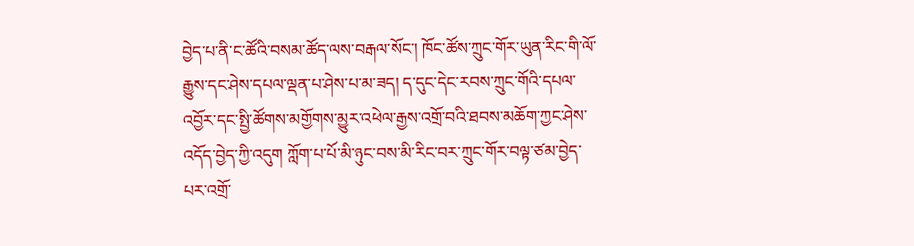བྱེད་པ་ནི་ང་ཚོའི་བསམ་ཚོད་ལས་བརྒལ་སོང་། ཁོང་ཚོས་ཀྲུང་གོར་ཡུན་རིང་གི་ལོ་རྒྱུས་དང་ཤེས་དཔལ་ལྡན་པ་ཤེས་པ་མ་ཟད། ད་དུང་དེང་རབས་ཀྲུང་གོའི་དཔལ་འབྱོར་དང་སྤྱི་ཚོགས་མགྱོགས་མྱུར་འཕེལ་རྒྱས་འགྲོ་བའི་ཐབས་མཆོག་ཀྱང་ཤེས་འདོད་བྱེད་ཀྱི་འདུག ཀློག་པ་པོ་མི་ཉུང་བས་མི་རིང་བར་ཀྲུང་གོར་བལྟ་ཙམ་བྱེད་པར་འགྲོ་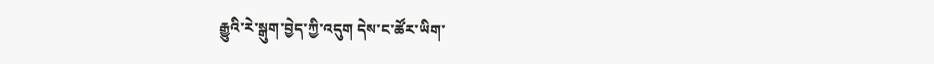རྒྱུའི་རེ་སྒུག་བྱེད་ཀྱི་འདུག དེས་ང་ཚོར་ཡིག་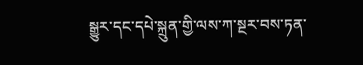སྒྱུར་དང་དཔེ་སྐྲུན་གྱི་ལས་ཀ་སྔར་བས་ཏན་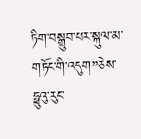ཏིག་བསྒྲུབ་པར་སྐུལ་མ་གཏོང་གི་འདུག”ཅེས་ཧྥུའུ་རུང་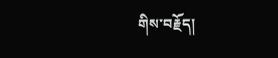གིས་བརྗོད།